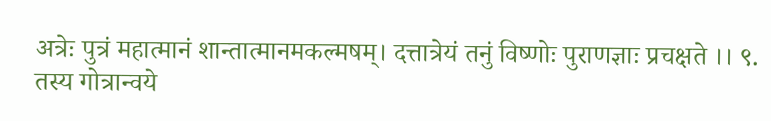अत्रेः पुत्रं महात्मानं शान्तात्मानमकल्मषम्। दत्तात्रेयं तनुं विष्णोः पुराणज्ञाः प्रचक्षते ।। ९.
तस्य गोत्रान्वये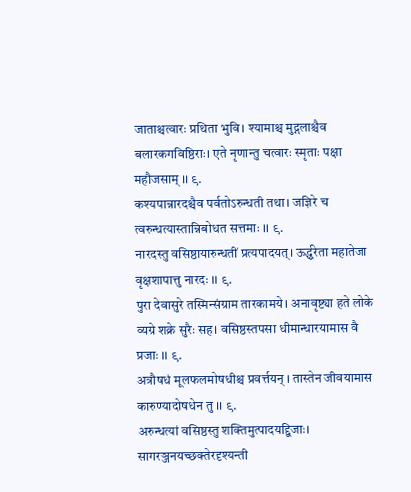जाताश्चत्वारः प्रथिता भुवि। श्यामाश्च मुद्गलाश्चैव बलारकगविष्ठिराः। एते नृणान्तु चत्वारः स्मृताः पक्षा महौजसाम् ।। ९.
कश्यपान्नारदश्चैव पर्वतोऽरुन्धती तथा। जज्ञिरे च त्वरुन्धत्यास्तान्निबोधत सत्तमाः ।। ९.
नारदस्तु वसिष्ठायारुन्धतीं प्रत्यपादयत्। ऊर्द्ध्वरेता महातेजा वृक्षशापात्तु नारदः ।। ९.
पुरा देवासुरे तस्मिन्संग्राम तारकामये। अनावृष्ट्या हते लोके व्यग्रे शक्रे सुरैः सह। वसिष्ठस्तपसा धीमान्धारयामास वै प्रजाः ।। ९.
अत्रौषधं मूलफलमोषधीश्च प्रवर्त्तयन् । तास्तेन जीवयामास कारुण्यादोषधेन तु ।। ९.
अरुन्धत्यां वसिष्ठस्तु शक्तिमुत्पादयद्द्विजाः। सागरञ्जनयच्छक्तेरदृश्यन्ती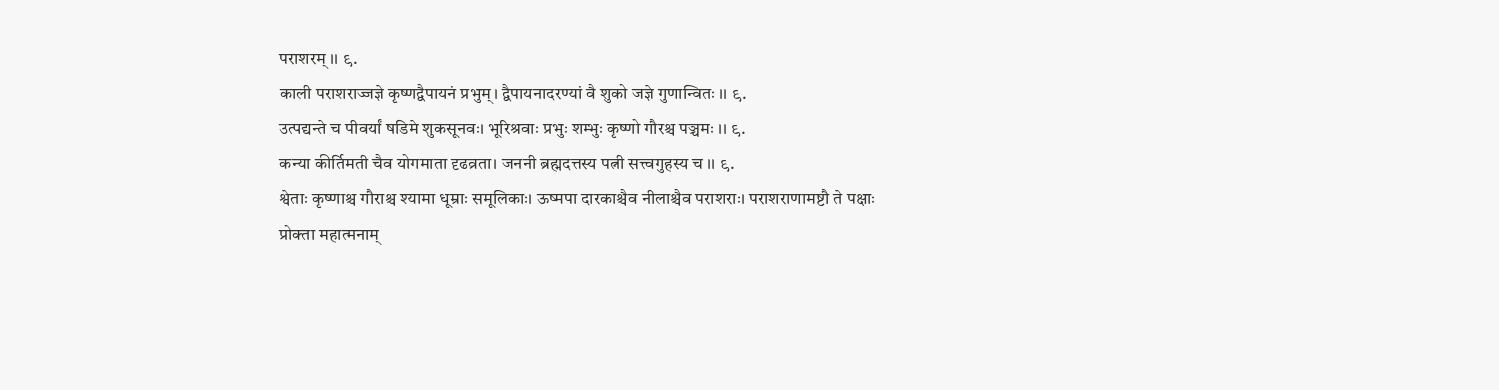पराशरम् ।। ९.
काली पराशराज्जज्ञे कृष्णद्वैपायनं प्रभुम्। द्वैपायनादरण्यां वै शुको जज्ञे गुणान्वितः ।। ९.
उत्पद्यन्ते च पीवर्यां षडिमे शुकसूनवः। भूरिश्रवाः प्रभुः शम्भुः कृष्णो गौरश्च पञ्चमः ।। ९.
कन्या कीर्तिमती चैव योगमाता दृढव्रता। जननी ब्रह्मदत्तस्य पत्नी सत्त्वगुहस्य च ।। ९.
श्वेताः कृष्णाश्च गौराश्च श्यामा धूम्राः समूलिकाः। ऊष्मपा दारकाश्चैव नीलाश्चैव पराशराः। पराशराणामष्टौ ते पक्षाः प्रोक्ता महात्मनाम्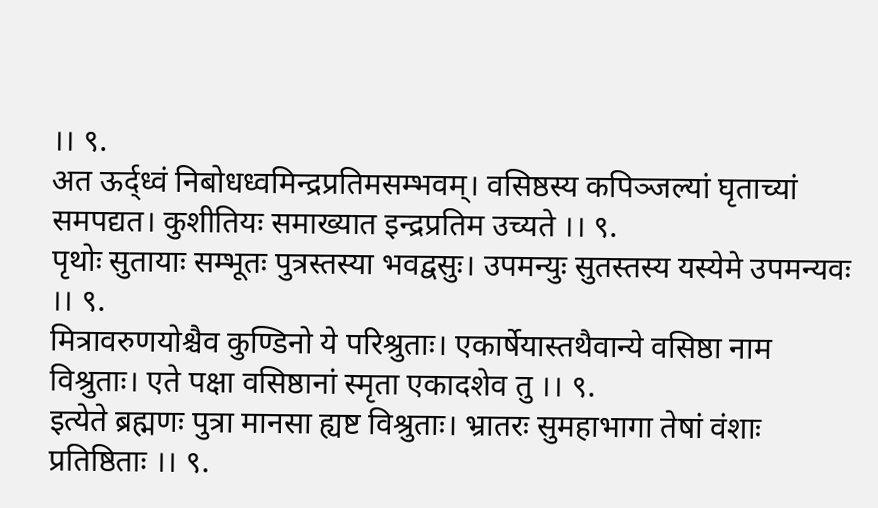।। ९.
अत ऊर्द्ध्वं निबोधध्वमिन्द्रप्रतिमसम्भवम्। वसिष्ठस्य कपिञ्जल्यां घृताच्यां समपद्यत। कुशीतियः समाख्यात इन्द्रप्रतिम उच्यते ।। ९.
पृथोः सुतायाः सम्भूतः पुत्रस्तस्या भवद्वसुः। उपमन्युः सुतस्तस्य यस्येमे उपमन्यवः ।। ९.
मित्रावरुणयोश्चैव कुण्डिनो ये परिश्रुताः। एकार्षेयास्तथैवान्ये वसिष्ठा नाम विश्रुताः। एते पक्षा वसिष्ठानां स्मृता एकादशेव तु ।। ९.
इत्येते ब्रह्मणः पुत्रा मानसा ह्यष्ट विश्रुताः। भ्रातरः सुमहाभागा तेषां वंशाः प्रतिष्ठिताः ।। ९.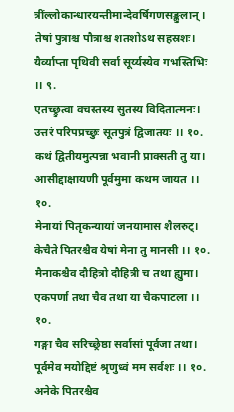त्रींल्लोकान्धारयन्तीमान्देवर्षिगणसङ्कुलान् । तेषां पुत्राश्च पौत्राश्च शतशोऽथ सहस्रशः। यैर्व्याप्ता पृथिवी सर्वा सूर्य्यस्येव गभस्तिभिः ।। ९.
एतच्छ्रुत्वा वचस्तस्य सुतस्य विदितात्मनः। उत्तरं परिपप्रच्छुः सूतपुत्रं द्विजातयः ।। १०.
कथं द्वितीयमुत्पन्ना भवानी प्राक्सती तु या। आसीद्दाक्षायणी पूर्वमुमा कथम जायत ।। १०.
मेनायां पितृकन्यायां जनयामास शैलरुट्। केचैते पितरश्चैव येषां मेना तु मानसी ।। १०.
मैनाकश्चैव दौहित्रो दौहित्री च तथा ह्युमा। एकपर्णा तथा चैव तथा या चैकपाटला ।। १०.
गङ्गा चैव सरिच्छ्रेष्ठा सर्वासां पूर्वजा तथा। पूर्वमेव मयोद्दिष्टं श्रृणुध्वं मम सर्वशः ।। १०.
अनेके पितरश्चैव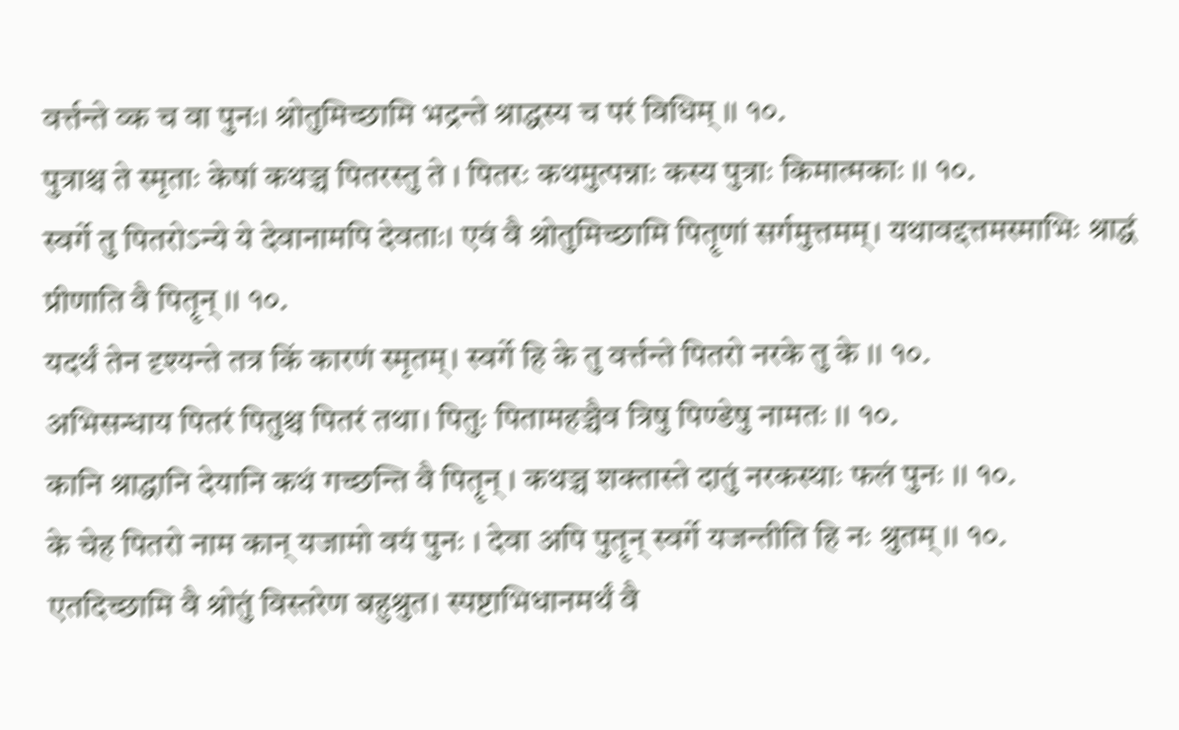वर्त्तन्ते व्क च वा पुनः। श्रोतुमिच्छामि भद्रन्ते श्राद्धस्य च परं विधिम् ।। १०.
पुत्राश्च ते स्मृताः केषां कथञ्च पितरस्तु ते । पितरः कथमुत्पन्नाः कस्य पुत्राः किमात्मकाः ।। १०.
स्वर्गे तु पितरोऽन्ये ये देवानामपि देवताः। एवं वै श्रोतुमिच्छामि पितॄणां सर्गमुत्तमम्। यथावद्दत्तमस्माभिः श्राद्धं प्रीणाति वै पितॄन् ।। १०.
यदर्थं तेन दृश्यन्ते तत्र किं कारणं स्मृतम्। स्वर्गे हि के तु वर्त्तन्ते पितरो नरके तु के ।। १०.
अभिसन्धाय पितरं पितुश्च पितरं तथा। पितुः पितामहञ्चैव त्रिषु पिण्डेषु नामतः ।। १०.
कानि श्राद्धानि देयानि कथं गच्छन्ति वै पितॄन् । कथञ्च शक्तास्ते दातुं नरकस्थाः फलं पुनः ।। १०.
के चेह पितरो नाम कान् यजामो वयं पुनः । देवा अपि पुतॄन् स्वर्गे यजन्तीति हि नः श्रुतम् ।। १०.
एतदिच्छामि वै श्रोतुं विस्तरेण बहुश्रुत। स्पष्टाभिधानमर्थं वै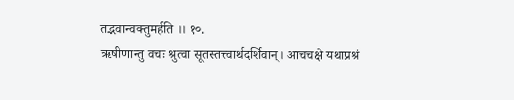तद्भवान्वक्तुमर्हति ।। १०.
ऋषीणान्तु वचः श्रुत्वा सूतस्तत्त्वार्थदर्शिवान्। आचचक्षे यथाप्रश्रं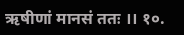ऋषीणां मानसं ततः ।। १०.